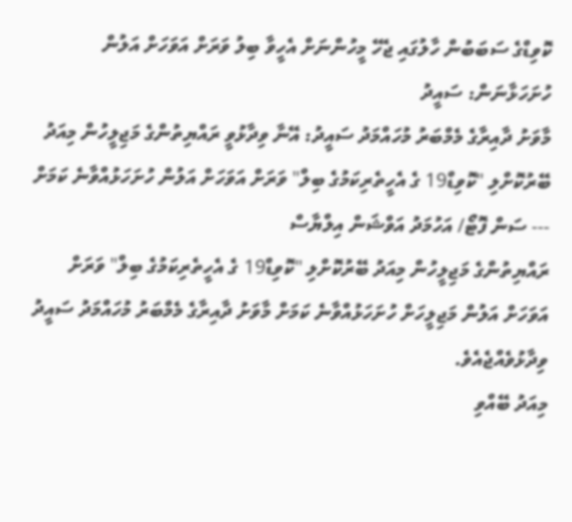ކޮވިޑްގެ ސަބަބުން ހާލުގައި ޖެހޭ މީހުންނަށް އެހީވާ ބިލު ވަރަށް އަވަހަށް އަލުން ހުށަހަޅާނަން: ސައީދު
މާވަށު ދާއިރާގެ މެމްބަރު މުހައްމަދު ސައީދު: އޭނާ ވިދާޅުވީ ރައްޔިތުންގެ މަޖިލީހުން މިއަދު ބޭރުކޮށްލި "ކޮވިޑް19 ގެ އެހީތެރިކަމުގެ ބިލް" ވަރަށް އަވަހަށް އަލުން ހުށަހަޅުއްވާނެ ކަމަށް --- ސަން ފޮޓޯ/ އަހުމަދު އަވްޝަން އިލްޔާސް
ރައްޔިތުންގެ މަޖިލީހުން މިއަދު ބޭރުކޮށްލި "ކޮވިޑް19 ގެ އެހީތެރިކަމުގެ ބިލް" ވަރަށް އަވަހަށް އަލުން މަޖިލީހަށް ހުށަހަޅުއްވާނެ ކަމަށް މާވަށު ދާއިރާގެ މެމްބަރު މުހައްމަދު ސައީދު ވިދާޅުވެއްޖެއެވެ.
މިއަދު ބޭއްވި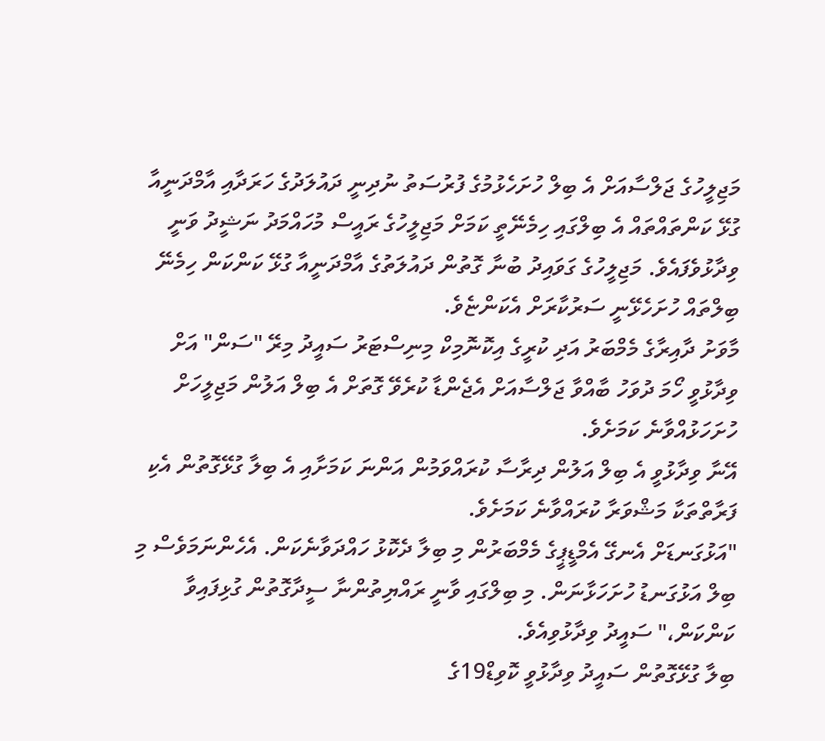މަޖިލީހުގެ ޖަލްސާއަށް އެ ބިލް ހުށަހެޅުމުގެ ފުރުސަތު ނުދިނީ ދައުލަދުގެ ހަރަދާއި އާމްދަނީއާ ގުޅޭ ކަންތައްތައް އެ ބިލްގައި ހިމެނޭތީ ކަމަށް މަޖިލީހުގެ ރައީސް މުހައްމަދު ނަޝީދު ވަނީ ވިދާޅުވެފައެވެ. މަޖިލީހުގެ ގަވައިދު ބުނާ ގޮތުން ދައުލަތުގެ އާމްދަނީއާ ގުޅޭ ކަންކަން ހިމެނޭ ބިލްތައް ހުށަހެޅޭނީ ސަރުކާރަށް އެކަންޏެވެ.
މާވަށު ދާއިރާގެ މެމްބަރު އަދި ކުރީގެ އިކޮނޮމިކް މިނިސްޓަރު ސައީދު މިރޭ "ސަން" އަށް ވިދާޅުވީ ހޯމަ ދުވަހު ބާއްވާ ޖަލްސާއަށް އެޖެންޑާ ކުރެވޭ ގޮތަށް އެ ބިލް އަލުން މަޖިލީހަށް ހުށަހަޅުއްވާނެ ކަމަށެވެ.
އޭނާ ވިދާޅުވީ އެ ބިލް އަލުން ދިރާސާ ކުރައްވަމުން އަންނަ ކަމަށާއި އެ ބިލާ ގުޅޭގޮތުން އެކި ފަރާތްތަކާ މަޝްވަރާ ކުރައްވާނެ ކަމަށެވެ.
"އަޅުގަނޑަށް އެނގޭ އެމްޑީޕީގެ މެމްބަރުން މި ބިލާ ދެކޮޅު ހައްދަވާނެކަން. އެހެންނަމަވެސް މި ބިލް އަޅުގަނޑު ހުށަހަޅާނަން. މި ބިލްގައި ވާނީ ރައްޔިތުންނާ ސީދާގޮތުން ގުޅިފައިވާ ކަންކަން،" ސައީދު ވިދާޅުވިއެވެ.
ބިލާ ގުޅޭގޮތުން ސައީދު ވިދާޅުވީ ކޮވިޑް19ގެ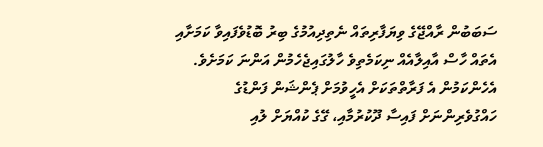ސަބަބުން ރާއްޖޭގެ ވިޔަފާރިތައް ނެތިދިއުމުގެ ބިރު ބޮޑުވެފައިވާ ކަމަށާއި އެތައް ހާސް އާއިލާއެއް ނިކަމެތިވެ ހާލުގައިޖެހެމުން އަންނަ ކަމަށެވެ.
އެހެންކަމުން އެ ފަރާތްތަކަށް އެހީވުމަށް ޕެންޝަން ފަންޑުގެ ހައްގުވެރިންނަށް ފައިސާ ދޫކުރުމާއި، ގޭގެ ކުއްޔަށް ލުއި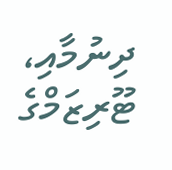ދިނުމާއި، ޓޫރިޒަމްގެ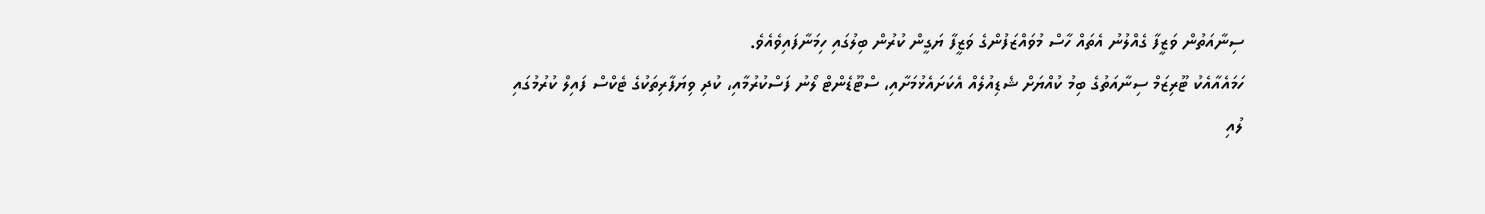ސިނާއަތުން ވަޒީފާ ގެއްލުނު އެތައް ހާސް މުވައްޒަފުންގެ ވަޒީފާ ޔަގީން ކުރުން ބިލުގައި ހިމަނާފައިވެއެވެ.
ހަމައެއާއެކު ޓޫރިޒަމް ސިނާއަތުގެ ބިމު ކުއްޔަށް ޝެޑިއުލެއް އެކަށައެޅުމަށާއި، ސްޓޫޑެންޓް ލޯނު ފަސްކުރުމާއި، ކުދި ވިޔަފާރިތަކުގެ ޓެކްސް ފައިލް ކުރުމުގައި ލުއި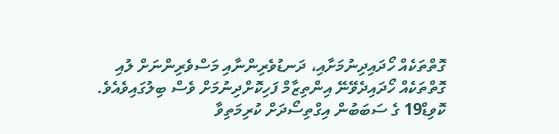ގޮތްތަކެއް ހޯދައިދިނުމަށާއި، ދަނޑުވެރިންނާއި މަސްވެރިންނަށް ލުއި ގޮތްތަކެއް ހޯދައިދެވޭނޭ އިންތިޒާމް ފަހިކޮށްދިނުމަށް ވެސް ބިލުގައިވެއެވެ.
ކޮވިޑް19 ގެ ސަބަބުން އިގްތިސޯދަށް ކުރިމަތިވާ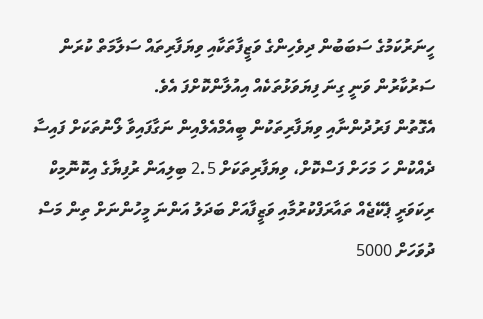ހީނަރުކަމުގެ ސަބަބުން ދިވެހިންގެ ވަޒީފާތަކާއި ވިޔަފާރިތައް ސަލާމަތް ކުރަން ސަރުކާރުން ވަނީ ގިނަ ފިޔަވަޅުތަކެއް އިއުލާންކޮށްފަ އެވެ.
އެގޮތުން ފަރުދުންނާއި ވިޔަފާރިތަކުން ބީއެމްއެލްއިން ނަގާފައިވާ ލޯނުތަކަށް ފައިސާ ދެއްކުން ހަ މަހަށް ފަސްކޮށް، ވިޔަފާރިތަކަށް 2.5 ބިލިއަން ރުފިޔާގެ އިކޮނޮމިކް ރިކަވަރީ ޕެކޭޖެއް ތައާރަފްކުރުމާއި ވަޒީފާއަށް ބަދަލު އަންނަ މީހުންނަށް ތިން މަސް ދުވަހަށް 5000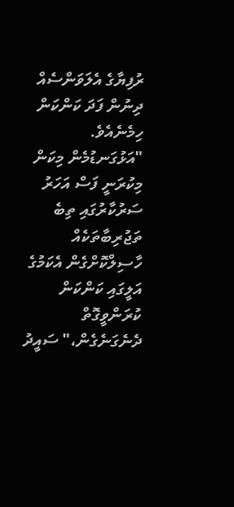ރުފިޔާގެ އެލަވަންސެއް ދިނުން ފަދަ ކަންކަން ހިމެނެއެވެ.
"އަޅުގަނޑުމެން މިކަން މިކުރަނީ ފަސް އަހަރު ސަރުކާރުގައި ތިބެ ތަޖުރިބާތަކެއް ހާސިލްކޮށްގެން އެކަމުގެ އަލީގައި ކަންކަން ކުރަންވީގޮތް ދެނެގަނެގެން،" ސައީދު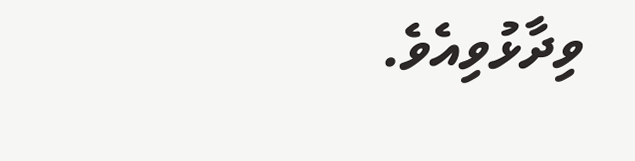ވިދާޅުވިއެވެ.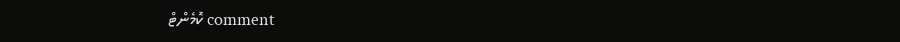comment ކޮމެންޓް